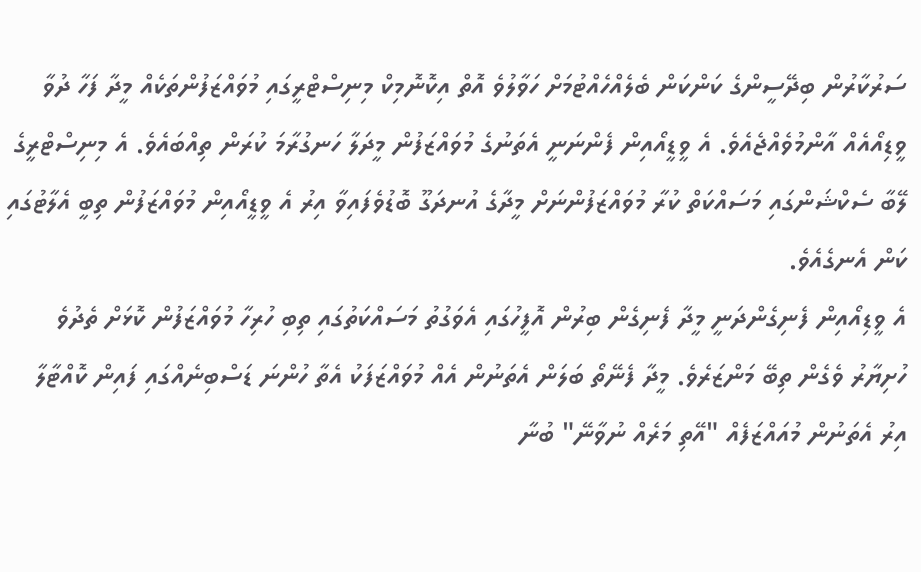ސަރުކާރުން ބިދޭސީންގެ ކަންކަން ބެލެއްހެއްޓުމަށް ހަވާލުވެ އޮތް އިކޮނޮމިކް މިނިސްޓްރީގައި މުވައްޒަފުންތަކެއް މީދާ ފަހާ ދުވާ ވީޑިއޯއެއް އާންމުވެއްޖެއެވެ. އެ ވީޑީއޯއިން ފެންނަނީ އެތަނުގެ މުވައްޒަފުން މީދަލާ ހަނގުރާމަ ކުރަން ތިއްބައެވެ. އެ މިނިސްޓްރީގެ ލޭބާ ސެކްޝަންގައި މަސައްކަތް ކުރާ މުވައްޒަފުންނަށް މީދާގެ އުނދަގޫ ބޮޑުވެފައިވާ އިރު އެ ވީޑީއޯއިން މުވައްޒަފުން ތިބީ އެލާޓުގައި ކަން އެނގެއެވެ.
އެ ވީޑިއޯއިން ފެނިގެންދަނީ މީދާ ފެނިގެން ބިރުން އޮފީހުގައި އެވަގުތު މަސައްކަތުގައި ތިބި ހުރިހާ މުވައްޒަފުން ކޮޅަށް ތެދުވެ ހުށިޔާރު ވެގެން ތިބޭ މަންޒަރެވެ. މީދާ ފެނޭތޯ ބަލަން އެތަނުން އެއް މުވައްޒަފަކު އެތާ ހުންނަ ޑަސްބިނެއްގައި ފައިން ކޮއްޓާލާ އިރު އެތަނުން މުއައްޒަފެއް "އޭތި މަރެއް ނުވާނޭ" ބުނާ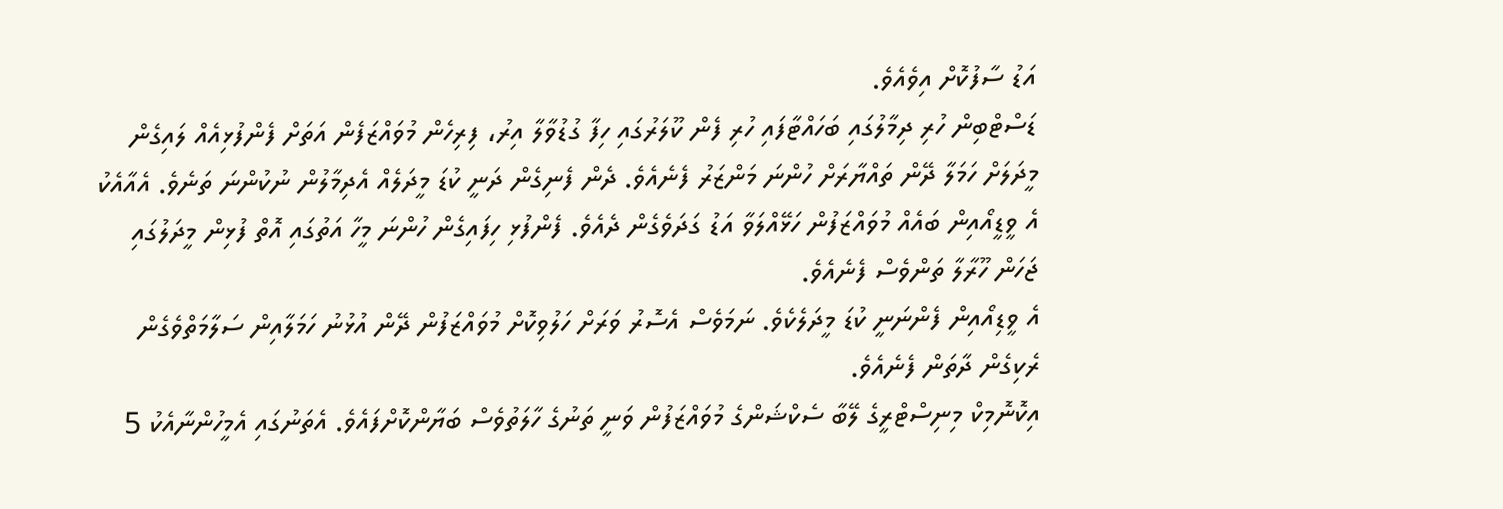އަޑު ސާފުކޮށް އިވެއެވެ.
ޑަސްޓްބިން ހުރި ދިމާލުގައި ބަހައްޓާފައި ހުރި ފެން ކޫލަރުގައި ހިފާ ގުޑުވާލާ އިރު، ފިރިހެން މުވައްޒަފެން އަތަށް ފެންފުޅިއެއް ލައިގެން މީދަލަށް ހަމަލާ ދޭން ތައްޔާރަށް ހުންނަ މަންޒަރު ފެނެއެވެ. ދެން ފެނިގެން ދަނީ ކުޑަ މީދަލެއް އެދިމާލުން ނުކުންނަ ތަނެވެ. އެއާއެކު އެ ވީޑީއޯއިން ބައެއް މުވައްޒަފުން ހަޅޭއްލަވާ އަޑު ގަދަވެގެން ދެއެވެ. ފެންފުޅި ހިފައިގެން ހުންނަ މީހާ އަތުގައި އޮތް ފުޅިން މީދަލުގައި ޖަހަން ހޫރާލާ ތަންވެސް ފެނެއެވެ.
އެ ވީޑިއޯއިން ފެންނަނީ ކުޑަ މީދަލެކެވެ. ނަމަވެސް އެސޮރު ވަރަށް ހަލުވިކޮށް މުވައްޒަފުން ދޭން އުޅުނު ހަމަލާއިން ސަލާމަތްވެގެން ރެކިގެން ދާތަން ފެނެއެވެ.
އިކޮނޮމިކް މިނިސްޓްރީގެ ލޭބާ ސެކްޝަންގެ މުވައްޒަފުން ވަނީ ތަނުގެ ހާލަތުވެސް ބަޔާންކޮށްފައެވެ. އެތަނުގައި އެމީހުންނާއެކު 5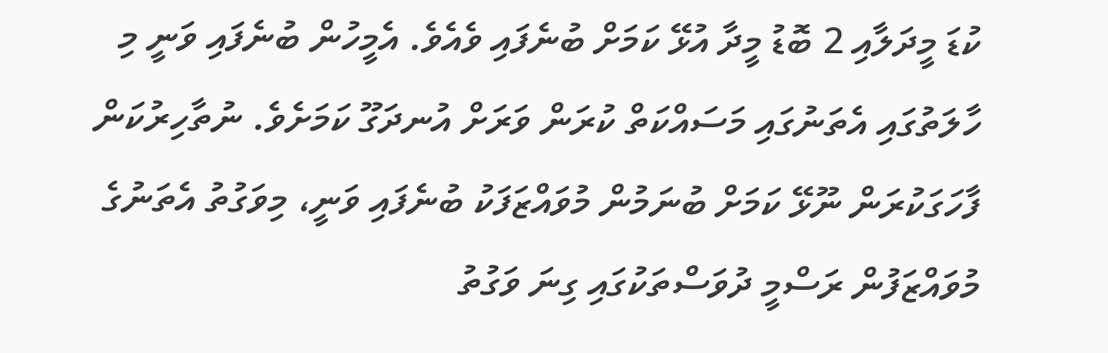ކުޑަ މީދަލާއި 2 ބޮޑު މީދާ އުޅޭ ކަމަށް ބުނެފައި ވެއެވެ. އެމީހުން ބުނެފައި ވަނީ މި ހާލަތުގައި އެތަނުގައި މަސައްކަތް ކުރަން ވަރަށް އުނދަގޫ ކަމަށެވެ. ނުތާހިރުކަން ފާހަގަކުރަން ނޫޅޭ ކަމަށް ބުނަމުން މުވައްޒަފަކު ބުނެފައި ވަނީ، މިވަގުތު އެތަނުގެ މުވައްޒަފުން ރަސްމީ ދުވަސްތަކުގައި ގިނަ ވަގުތު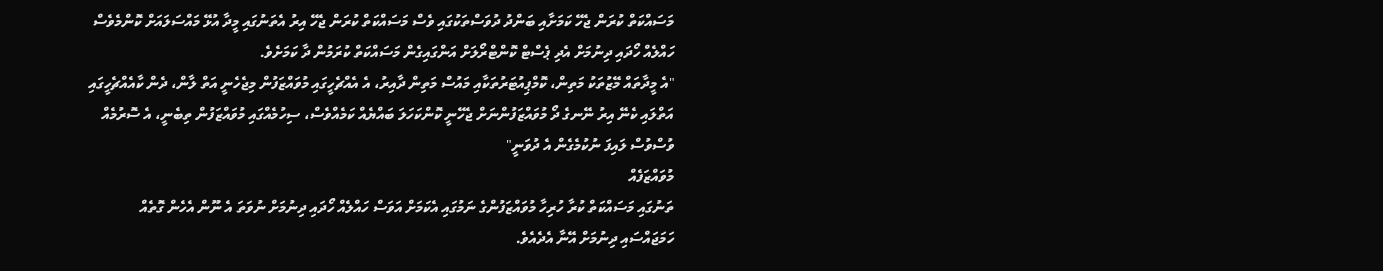މަސައްކަތް ކުރަން ޖެހޭ ކަމަށާއި ބަންދު ދުވަސްތަކުގައި ވެސް މަސައްކަތް ކުރަން ޖެހޭ އިރު އެތަނުގައި މީދާ އުޅޭ މައްސަލައަށް ކޮންމެވެސް ހައްލެއް ހޯދައި ދިނުމަށް އެދި ޕެސްޓް ކޮންޓްރޯލަށް އަންގައިގެން މަސައްކަތް ކުރަމުން ދާ ކަމަށެވެ.
"އެ މީދާތައް މޭޒުތަކު މަތިން، ކޮމްޕިއުޓަރުތަކާއި މައުސް މަތިން ދާއިރު، އެ އެއްޗެހީގައި މުވައްޒަފުން މިޖެހެނީ އަތް ލާން، ދެން ކާއެއްޗެހީގައި އަތްލައި ކެނޭ އިރު ނޭނގެ ދޯ މުވައްޒަފުންނަށް ޖެހޭނީ ކޮންކަހަލަ ބައްޔެއް ކަމެއްވެސް، ސިހުމެއްގައި މުވައްޒަފުން ތިބެނީ، އެ ސޮރުމެއް ވުސްވުސް ލައިފަ ނުކުމެގެން އެ ދުވަނީ"
މުވައްޒަފެއް
ތަނުގައި މަސައްކަތް ކުރާ ހުރިހާ މުވައްޒަފުންގެ ނަމުގައި އެކަމަށް އަވަސް ހައްލެއް ހޯދައި ދިނުމަށް ނުވަތަ އެ ނޫން އެހެން ގޮތެއް ހަމަޖައްސައި ދިނުމަށް އޭނާ އެދެއެވެ.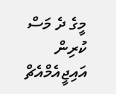މީގެ ދެ މަސް ކުރިން އައިޖީއެމްއެޗް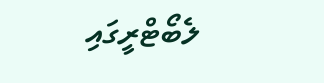ލެބޯޓްރީގައި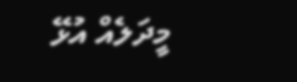މީދަލެއް އުޅޭ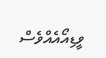ވީޑިއޯއެއްވެސް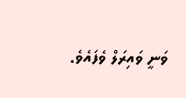ވަނީ ވައިރަލް ވެފައެވެ.